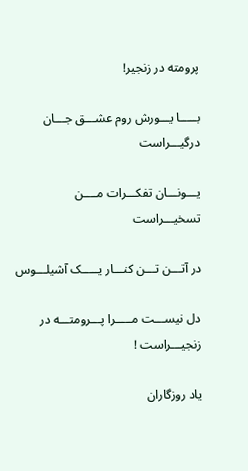پرومته در زنجیر!

بـــــا یـــورش روم عشـــق جـــان درگیـــراست

یـــونـــان تفکـــرات مــــن تسخیـــراست

در آتـــن تـــن کنـــار یـــــک آشیلـــوس

دل نیســـت مـــــرا پـــرومتـــه در زنجیـــراست !

یاد روزگاران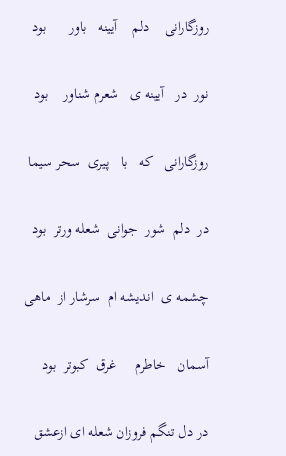روزگارانی    دلم    آیینه   باور      بود

نور  در   آیینه ی   شعرم شناور    بود

روزگارانی   که   با   پیری  سحر سیما

در  دلم  شور  جوانی  شعله ورتر  بود

چشمه ی  اندیشه ام  سرشار از  ماهی

آسمان   خاطرم     غرق  کبوتر  بود

در دل تنگم فروزان شعله ای ازعشق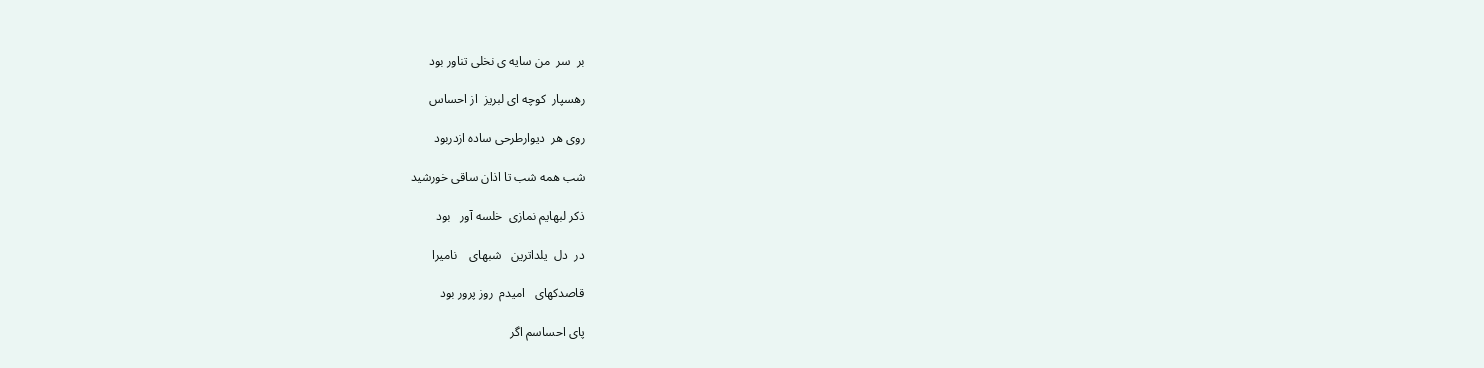بر  سر  من سایه ی نخلی تناور بود

رهسپار  کوچه ای لبریز  از احساس

روی هر  دیوارطرحی ساده ازدربود

شب همه شب تا اذان ساقی خورشید

ذکر لبهایم نمازی  خلسه آور   بود

در  دل  یلداترین   شبهای    نامیرا

قاصدکهای   امیدم  روز پرور بود

پای احساسم اگر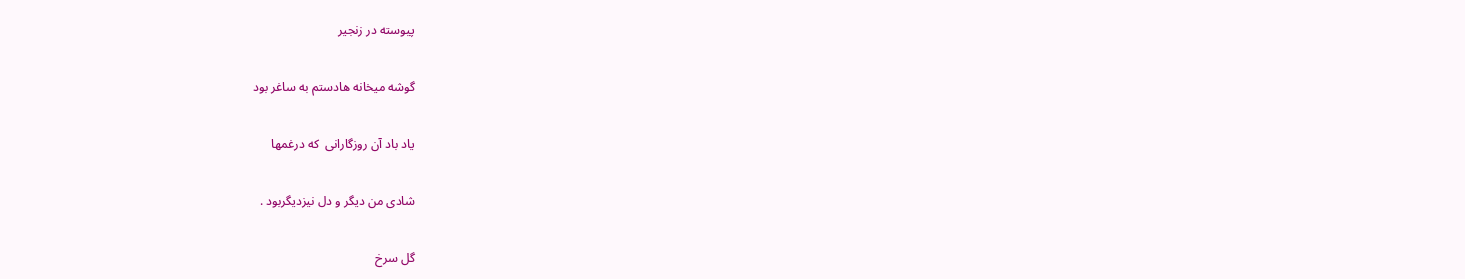پیوسته در زنجیر

گوشه میخانه هادستم به ساغر بود

یاد باد آن روزگارانی  که درغمها

شادی من دیگر و دل نیزدیگربود .

گل سرخ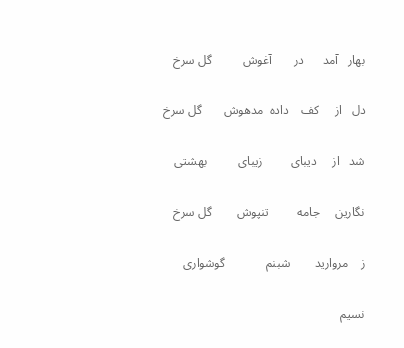بهار   آمد      در       آغوش          گل سرخ

دل   از     کف    داده  مدهوش       گل سرخ

شد   از     دیبای         زیبای          بهشتی

نگارین     جامه         تنپوش        گل سرخ

ز    مروارید        شبنم             گوشواری

نسیم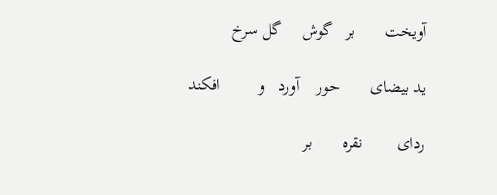آویخت       بر   گوش     گل سرخ

ید بیضای       حور    آورد   و         افکند

ردای        نقره       بر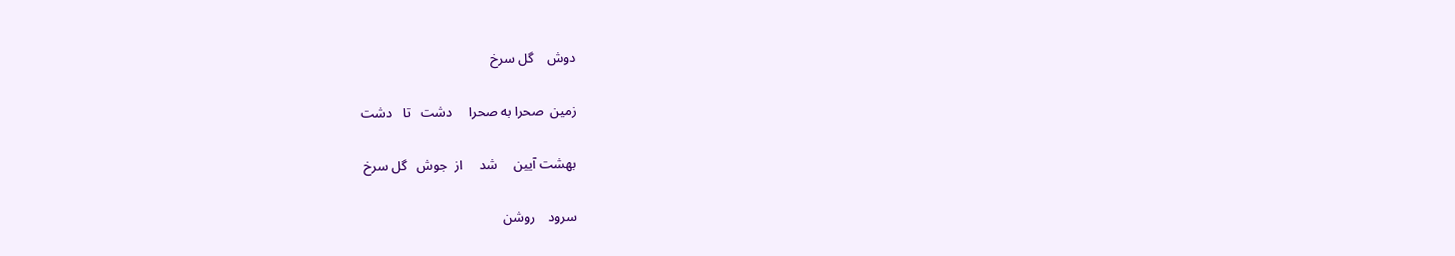دوش    گل سرخ

زمین  صحرا به صحرا     دشت   تا   دشت

بهشت آیین     شد     از  جوش   گل سرخ

سرود    روشن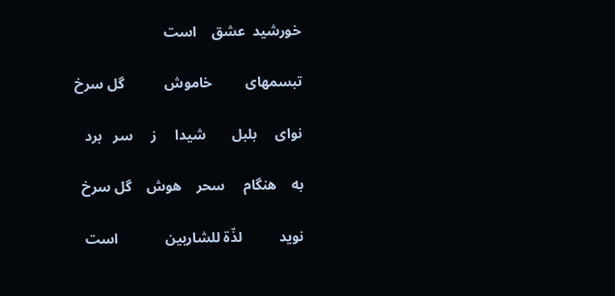خورشید  عشق    است

تبسمهای         خاموش           گل سرخ

نوای     بلبل       شیدا     ز     سر   برد

به    هنگام     سحر    هوش    گل سرخ

نوید          لذّة للشاربین             است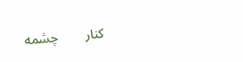کنار        چشمه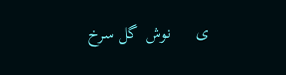ی      نوش  گل سرخ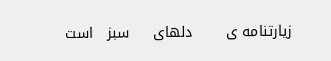زیارتنامه ی       دلهای     سبز   است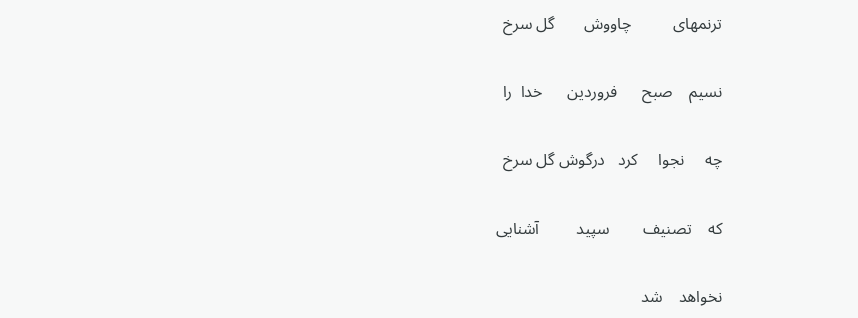ترنمهای          چاووش       گل سرخ

نسیم    صبح      فروردین      خدا  را

چه     نجوا     کرد   درگوش گل سرخ

که    تصنیف        سپید         آشنایی

نخواهد    شد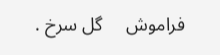فراموش     گل سرخ .